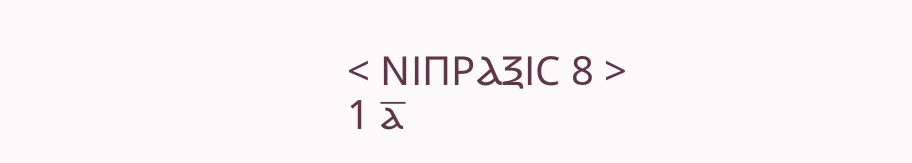< ⲚⲒⲠⲢⲀⲜⲒⲤ 8 >
1 ⲁ̅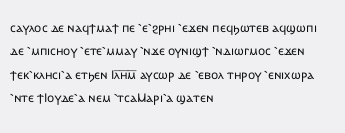ⲥⲁⲩⲗⲟⲥ ⲇⲉ ⲛⲁϥϯⲙⲁϯ ⲡⲉ ⳿ⲉ⳿ϩⲣⲏⲓ ⳿ⲉϫⲉⲛ ⲡⲉϥϧⲱⲧⲉⲃ ⲁϥϣⲱⲡⲓ ⲇⲉ ⳿ⲙⲡⲓⲥⲏⲟⲩ ⳿ⲉⲧⲉ⳿ⲙⲙⲁⲩ ⳿ⲛϫⲉ ⲟⲩⲛⲓϣϯ ⳿ⲛⲇⲓⲱⲅⲙⲟⲥ ⳿ⲉϫⲉⲛ ϯⲉⲕ⳿ⲕⲗⲏⲥⲓ⳿ⲁ ⲉⲧϧⲉⲛ Ⲓⲗ̅ⲏ̅ⲙ̅ ⲁⲩⲥⲱⲣ ⲇⲉ ⳿ⲉⲃⲟⲗ ⲧⲏⲣⲟⲩ ⳿ⲉⲛⲓⲭⲱⲣⲁ ⳿ⲛⲧⲉ ϯⲒⲟⲩⲇⲉ⳿ⲁ ⲛⲉⲙ ⳿ⲧⲥⲁⲘⲁⲣⲓ⳿ⲁ ϣⲁⲧⲉⲛ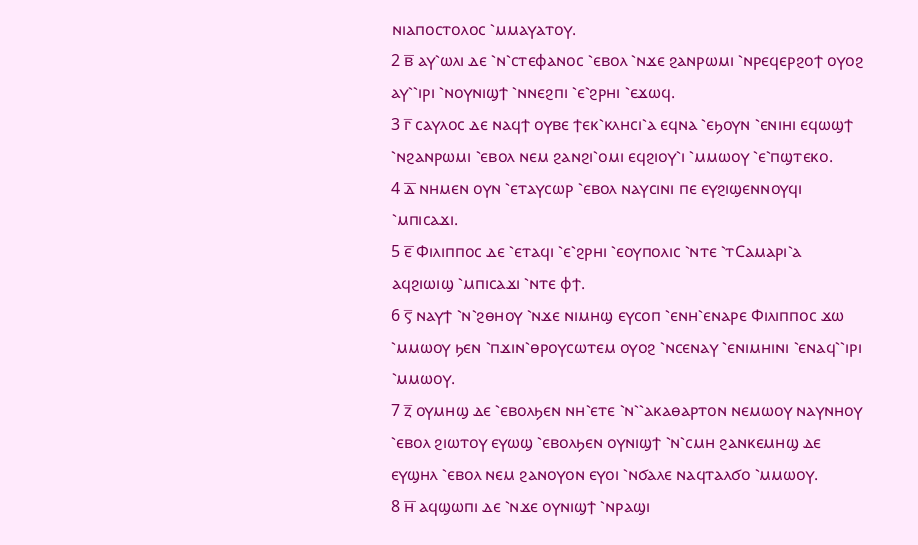ⲛⲓⲁⲡⲟⲥⲧⲟⲗⲟⲥ ⳿ⲙⲙⲁⲩⲁⲧⲟⲩ.
2 ⲃ̅ ⲁⲩ⳿ⲱⲗⲓ ⲇⲉ ⳿ⲛ⳿ⲥⲧⲉⲫⲁⲛⲟⲥ ⳿ⲉⲃⲟⲗ ⳿ⲛϫⲉ ϩⲁⲛⲣⲱⲙⲓ ⳿ⲛⲣⲉϥⲉⲣϩⲟϯ ⲟⲩⲟϩ ⲁⲩ⳿⳿ⲓⲣⲓ ⳿ⲛⲟⲩⲛⲓϣϯ ⳿ⲛⲛⲉϩⲡⲓ ⳿ⲉ⳿ϩⲣⲏⲓ ⳿ⲉϫⲱϥ.
3 ⲅ̅ ⲥⲁⲩⲗⲟⲥ ⲇⲉ ⲛⲁϥϯ ⲟⲩⲃⲉ ϯⲉⲕ⳿ⲕⲗⲏⲥⲓ⳿ⲁ ⲉϥⲛⲁ ⳿ⲉϧⲟⲩⲛ ⳿ⲉⲛⲓⲏⲓ ⲉϥⲱϣϯ ⳿ⲛϩⲁⲛⲣⲱⲙⲓ ⳿ⲉⲃⲟⲗ ⲛⲉⲙ ϩⲁⲛϩⲓ⳿ⲟⲙⲓ ⲉϥϩⲓⲟⲩ⳿ⲓ ⳿ⲙⲙⲱⲟⲩ ⳿ⲉ⳿ⲡϣⲧⲉⲕⲟ.
4 ⲇ̅ ⲛⲏⲙⲉⲛ ⲟⲩⲛ ⳿ⲉⲧⲁⲩⲥⲱⲣ ⳿ⲉⲃⲟⲗ ⲛⲁⲩⲥⲓⲛⲓ ⲡⲉ ⲉⲩϩⲓϣⲉⲛⲛⲟⲩϥⲓ ⳿ⲙⲡⲓⲥⲁϫⲓ.
5 ⲉ̅ Ⲫⲓⲗⲓⲡⲡⲟⲥ ⲇⲉ ⳿ⲉⲧⲁϥⲓ ⳿ⲉ⳿ϩⲣⲏⲓ ⳿ⲉⲟⲩⲡⲟⲗⲓⲥ ⳿ⲛⲧⲉ ⳿ⲧⲤⲁⲙⲁⲣⲓ⳿ⲁ ⲁϥϩⲓⲱⲓϣ ⳿ⲙⲡⲓⲥⲁϫⲓ ⳿ⲛⲧⲉ ⲫϯ.
6 ⲋ̅ ⲛⲁⲩϯ ⳿ⲛ⳿ϩⲑⲏⲟⲩ ⳿ⲛϫⲉ ⲛⲓⲙⲏϣ ⲉⲩⲥⲟⲡ ⳿ⲉⲛⲏ⳿ⲉⲛⲁⲣⲉ Ⲫⲓⲗⲓⲡⲡⲟⲥ ϫⲱ ⳿ⲙⲙⲱⲟⲩ ϧⲉⲛ ⳿ⲡϫⲓⲛ⳿ⲑⲣⲟⲩⲥⲱⲧⲉⲙ ⲟⲩⲟϩ ⳿ⲛⲥⲉⲛⲁⲩ ⳿ⲉⲛⲓⲙⲏⲓⲛⲓ ⳿ⲉⲛⲁϥ⳿⳿ⲓⲣⲓ ⳿ⲙⲙⲱⲟⲩ.
7 ⲍ̅ ⲟⲩⲙⲏϣ ⲇⲉ ⳿ⲉⲃⲟⲗϧⲉⲛ ⲛⲏ⳿ⲉⲧⲉ ⳿ⲛ⳿⳿ⲁⲕⲁⲑⲁⲣⲧⲟⲛ ⲛⲉⲙⲱⲟⲩ ⲛⲁⲩⲛⲏⲟⲩ ⳿ⲉⲃⲟⲗ ϩⲓⲱⲧⲟⲩ ⲉⲩⲱϣ ⳿ⲉⲃⲟⲗϧⲉⲛ ⲟⲩⲛⲓϣϯ ⳿ⲛ⳿ⲥⲙⲏ ϩⲁⲛⲕⲉⲙⲏϣ ⲇⲉ ⲉⲩϣⲏⲗ ⳿ⲉⲃⲟⲗ ⲛⲉⲙ ϩⲁⲛⲟⲩⲟⲛ ⲉⲩⲟⲓ ⳿ⲛϭⲁⲗⲉ ⲛⲁϥⲧⲁⲗϭⲟ ⳿ⲙⲙⲱⲟⲩ.
8 ⲏ̅ ⲁϥϣⲱⲡⲓ ⲇⲉ ⳿ⲛϫⲉ ⲟⲩⲛⲓϣϯ ⳿ⲛⲣⲁϣⲓ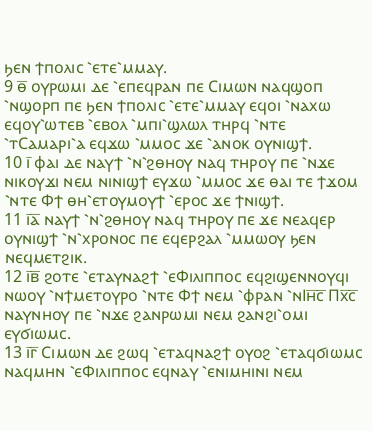ϧⲉⲛ ϯⲡⲟⲗⲓⲥ ⳿ⲉⲧⲉ⳿ⲙⲙⲁⲩ.
9 ⲑ̅ ⲟⲩⲣⲱⲙⲓ ⲇⲉ ⳿ⲉⲡⲉϥⲣⲁⲛ ⲡⲉ Ⲥⲓⲙⲱⲛ ⲛⲁϥϣⲟⲡ ⳿ⲛϣⲟⲣⲡ ⲡⲉ ϧⲉⲛ ϯⲡⲟⲗⲓⲥ ⳿ⲉⲧⲉ⳿ⲙⲙⲁⲩ ⲉϥⲟⲓ ⳿ⲛⲁⲭⲱ ⲉϥⲟⲩ⳿ⲱⲧⲉⲃ ⳿ⲉⲃⲟⲗ ⳿ⲙⲡⲓ⳿ϣⲗⲱⲗ ⲧⲏⲣϥ ⳿ⲛⲧⲉ ⳿ⲧⲤⲁⲙⲁⲣⲓ⳿ⲁ ⲉϥϫⲱ ⳿ⲙⲙⲟⲥ ϫⲉ ⳿ⲁⲛⲟⲕ ⲟⲩⲛⲓϣϯ.
10 ⲓ̅ ⲫⲁⲓ ⲇⲉ ⲛⲁⲩϯ ⳿ⲛ⳿ϩⲑⲏⲟⲩ ⲛⲁϥ ⲧⲏⲣⲟⲩ ⲡⲉ ⳿ⲛϫⲉ ⲛⲓⲕⲟⲩϫⲓ ⲛⲉⲙ ⲛⲓⲛⲓϣϯ ⲉⲩϫⲱ ⳿ⲙⲙⲟⲥ ϫⲉ ⲑⲁⲓ ⲧⲉ ϯϫⲟⲙ ⳿ⲛⲧⲉ Ⲫϯ ⲑⲏ⳿ⲉⲧⲟⲩⲙⲟⲩϯ ⳿ⲉⲣⲟⲥ ϫⲉ ϯⲛⲓϣϯ.
11 ⲓ̅ⲁ̅ ⲛⲁⲩϯ ⳿ⲛ⳿ϩⲑⲏⲟⲩ ⲛⲁϥ ⲧⲏⲣⲟⲩ ⲡⲉ ϫⲉ ⲛⲉⲁϥⲉⲣ ⲟⲩⲛⲓϣϯ ⳿ⲛ⳿ⲭⲣⲟⲛⲟⲥ ⲡⲉ ⲉϥⲉⲣϩⲁⲗ ⳿ⲙⲙⲱⲟⲩ ϧⲉⲛ ⲛⲉϥⲙⲉⲧϩⲓⲕ.
12 ⲓ̅ⲃ̅ ϩⲟⲧⲉ ⳿ⲉⲧⲁⲩⲛⲁϩϯ ⳿ⲉⲪⲓⲗⲓⲡⲡⲟⲥ ⲉϥϩⲓϣⲉⲛⲛⲟⲩϥⲓ ⲛⲱⲟⲩ ⳿ⲛϯⲙⲉⲧⲟⲩⲣⲟ ⳿ⲛⲧⲉ Ⲫϯ ⲛⲉⲙ ⳿ⲫⲣⲁⲛ ⳿ⲛⲒⲏ̅ⲥ̅ Ⲡⲭ̅ⲥ̅ ⲛⲁⲩⲛⲏⲟⲩ ⲡⲉ ⳿ⲛϫⲉ ϩⲁⲛⲣⲱⲙⲓ ⲛⲉⲙ ϩⲁⲛϩⲓ⳿ⲟⲙⲓ ⲉⲩϭⲓⲱⲙⲥ.
13 ⲓ̅ⲅ̅ Ⲥⲓⲙⲱⲛ ⲇⲉ ϩⲱϥ ⳿ⲉⲧⲁϥⲛⲁϩϯ ⲟⲩⲟϩ ⳿ⲉⲧⲁϥϭⲓⲱⲙⲥ ⲛⲁϥⲙⲏⲛ ⳿ⲉⲪⲓⲗⲓⲡⲡⲟⲥ ⲉϥⲛⲁⲩ ⳿ⲉⲛⲓⲙⲏⲓⲛⲓ ⲛⲉⲙ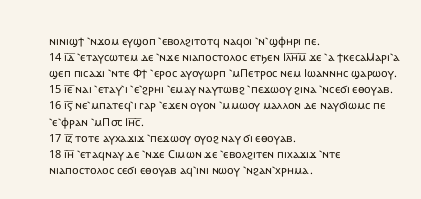ⲛⲓⲛⲓϣϯ ⳿ⲛϫⲟⲙ ⲉⲩϣⲟⲡ ⳿ⲉⲃⲟⲗϩⲓⲧⲟⲧϥ ⲛⲁϥⲟⲓ ⳿ⲛ⳿ϣⲫⲏⲣⲓ ⲡⲉ.
14 ⲓ̅ⲇ̅ ⳿ⲉⲧⲁⲩⲥⲱⲧⲉⲙ ⲇⲉ ⳿ⲛϫⲉ ⲛⲓⲁⲡⲟⲥⲧⲟⲗⲟⲥ ⲉⲧϧⲉⲛ Ⲓⲗ̅ⲏ̅ⲙ̅ ϫⲉ ⳿ⲁ ϯⲕⲉⲥⲁⲘⲁⲣⲓ⳿ⲁ ϣⲉⲡ ⲡⲓⲥⲁϫⲓ ⳿ⲛⲧⲉ Ⲫϯ ⳿ⲉⲣⲟⲥ ⲁⲩⲟⲩⲱⲣⲡ ⳿ⲙⲠⲉⲧⲣⲟⲥ ⲛⲉⲙ Ⲓⲱⲁⲛⲛⲏⲥ ϣⲁⲣⲱⲟⲩ.
15 ⲓ̅ⲉ̅ ⲛⲁⲓ ⳿ⲉⲧⲁⲩ⳿ⲓ ⳿ⲉ⳿ϩⲣⲏⲓ ⳿ⲉⲙⲁⲩ ⲛⲁⲩⲧⲱⲃϩ ⳿ⲡⲉϫⲱⲟⲩ ϩⲓⲛⲁ ⳿ⲛⲥⲉϭⲓ ⲉⲑⲟⲩⲁⲃ.
16 ⲓ̅ⲋ̅ ⲛⲉ⳿ⲙⲡⲁⲧⲉϥ⳿ⲓ ⲅⲁⲣ ⳿ⲉϫⲉⲛ ⲟⲩⲟⲛ ⳿ⲙⲙⲱⲟⲩ ⲙⲁⲗⲗⲟⲛ ⲇⲉ ⲛⲁⲩϭⲓⲱⲙⲥ ⲡⲉ ⳿ⲉ⳿ⲫⲣⲁⲛ ⳿ⲙⲠ⳪ Ⲓⲏ̅ⲥ̅.
17 ⲓ̅ⲍ̅ ⲧⲟⲧⲉ ⲁⲩⲭⲁϫⲓϫ ⳿ⲡⲉϫⲱⲟⲩ ⲟⲩⲟϩ ⲛⲁⲩ ϭⲓ ⲉⲑⲟⲩⲁⲃ.
18 ⲓ̅ⲏ̅ ⳿ⲉⲧⲁϥⲛⲁⲩ ⲇⲉ ⳿ⲛϫⲉ Ⲥⲓⲙⲱⲛ ϫⲉ ⳿ⲉⲃⲟⲗϩⲓⲧⲉⲛ ⲡⲓⲭⲁϫⲓϫ ⳿ⲛⲧⲉ ⲛⲓⲁⲡⲟⲥⲧⲟⲗⲟⲥ ⲥⲉϭⲓ ⲉⲑⲟⲩⲁⲃ ⲁϥ⳿ⲓⲛⲓ ⲛⲱⲟⲩ ⳿ⲛϩⲁⲛ⳿ⲭⲣⲏⲙⲁ.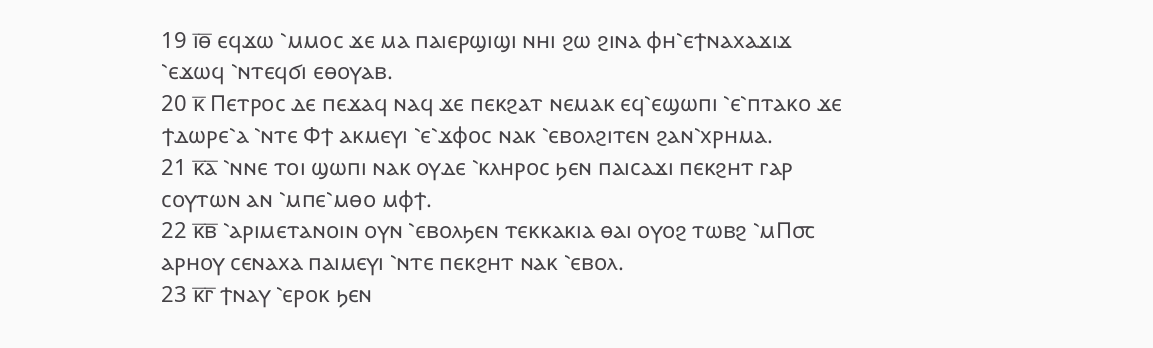19 ⲓ̅ⲑ̅ ⲉϥϫⲱ ⳿ⲙⲙⲟⲥ ϫⲉ ⲙⲁ ⲡⲁⲓⲉⲣϣⲓϣⲓ ⲛⲏⲓ ϩⲱ ϩⲓⲛⲁ ⲫⲏ⳿ⲉϯⲛⲁⲭⲁϫⲓϫ ⳿ⲉϫⲱϥ ⳿ⲛⲧⲉϥϭⲓ ⲉⲑⲟⲩⲁⲃ.
20 ⲕ̅ Ⲡⲉⲧⲣⲟⲥ ⲇⲉ ⲡⲉϫⲁϥ ⲛⲁϥ ϫⲉ ⲡⲉⲕϩⲁⲧ ⲛⲉⲙⲁⲕ ⲉϥ⳿ⲉϣⲱⲡⲓ ⳿ⲉ⳿ⲡⲧⲁⲕⲟ ϫⲉ ϯⲇⲱⲣⲉ⳿ⲁ ⳿ⲛⲧⲉ Ⲫϯ ⲁⲕⲙⲉⲩⲓ ⳿ⲉ⳿ϫⲫⲟⲥ ⲛⲁⲕ ⳿ⲉⲃⲟⲗϩⲓⲧⲉⲛ ϩⲁⲛ⳿ⲭⲣⲏⲙⲁ.
21 ⲕ̅ⲁ̅ ⳿ⲛⲛⲉ ⲧⲟⲓ ϣⲱⲡⲓ ⲛⲁⲕ ⲟⲩⲇⲉ ⳿ⲕⲗⲏⲣⲟⲥ ϧⲉⲛ ⲡⲁⲓⲥⲁϫⲓ ⲡⲉⲕϩⲏⲧ ⲅⲁⲣ ⲥⲟⲩⲧⲱⲛ ⲁⲛ ⳿ⲙⲡⲉ⳿ⲙⲑⲟ ⲙⲫϯ.
22 ⲕ̅ⲃ̅ ⳿ⲁⲣⲓⲙⲉⲧⲁⲛⲟⲓⲛ ⲟⲩⲛ ⳿ⲉⲃⲟⲗϧⲉⲛ ⲧⲉⲕⲕⲁⲕⲓⲁ ⲑⲁⲓ ⲟⲩⲟϩ ⲧⲱⲃϩ ⳿ⲙⲠ⳪ ⲁⲣⲏⲟⲩ ⲥⲉⲛⲁⲭⲁ ⲡⲁⲓⲙⲉⲩⲓ ⳿ⲛⲧⲉ ⲡⲉⲕϩⲏⲧ ⲛⲁⲕ ⳿ⲉⲃⲟⲗ.
23 ⲕ̅ⲅ̅ ϯⲛⲁⲩ ⳿ⲉⲣⲟⲕ ϧⲉⲛ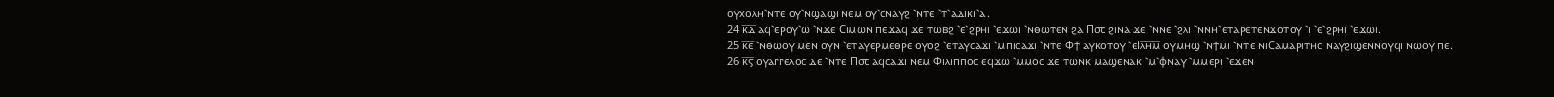ⲟⲩⲭⲟⲗⲏ⳿ⲛⲧⲉ ⲟⲩ⳿ⲛϣⲁϣⲓ ⲛⲉⲙ ⲟⲩ⳿ⲥⲛⲁⲩϩ ⳿ⲛⲧⲉ ⳿ⲧ⳿ⲁⲇⲓⲕⲓ⳿ⲁ.
24 ⲕ̅ⲇ̅ ⲁϥ⳿ⲉⲣⲟⲩ⳿ⲱ ⳿ⲛϫⲉ Ⲥⲓⲙⲱⲛ ⲡⲉϫⲁϥ ϫⲉ ⲧⲱⲃϩ ⳿ⲉ⳿ϩⲣⲏⲓ ⳿ⲉϫⲱⲓ ⳿ⲛⲑⲱⲧⲉⲛ ϩⲁ Ⲡ⳪ ϩⲓⲛⲁ ϫⲉ ⳿ⲛⲛⲉ ⳿ϩⲗⲓ ⳿ⲛⲛⲏ⳿ⲉⲧⲁⲣⲉⲧⲉⲛϫⲟⲧⲟⲩ ⳿ⲓ ⳿ⲉ⳿ϩⲣⲏⲓ ⳿ⲉϫⲱⲓ.
25 ⲕ̅ⲉ̅ ⳿ⲛⲑⲱⲟⲩ ⲙⲉⲛ ⲟⲩⲛ ⳿ⲉⲧⲁⲩⲉⲣⲙⲉⲑⲣⲉ ⲟⲩⲟϩ ⳿ⲉⲧⲁⲩⲥⲁϫⲓ ⳿ⲙⲡⲓⲥⲁϫⲓ ⳿ⲛⲧⲉ Ⲫϯ ⲁⲩⲕⲟⲧⲟⲩ ⳿ⲉⲒⲗ̅ⲏ̅ⲙ̅ ⲟⲩⲙⲏϣ ⳿ⲛϯⲙⲓ ⳿ⲛⲧⲉ ⲛⲓⲤⲁⲙⲁⲣⲓⲧⲏⲥ ⲛⲁⲩϩⲓϣⲉⲛⲛⲟⲩϥⲓ ⲛⲱⲟⲩ ⲡⲉ.
26 ⲕ̅ⲋ̅ ⲟⲩⲁⲅⲅⲉⲗⲟⲥ ⲇⲉ ⳿ⲛⲧⲉ Ⲡ⳪ ⲁϥⲥⲁϫⲓ ⲛⲉⲙ Ⲫⲓⲗⲓⲡⲡⲟⲥ ⲉϥϫⲱ ⳿ⲙⲙⲟⲥ ϫⲉ ⲧⲱⲛⲕ ⲙⲁϣⲉⲛⲁⲕ ⳿ⲙ⳿ⲫⲛⲁⲩ ⳿ⲙⲙⲉⲣⲓ ⳿ⲉϫⲉⲛ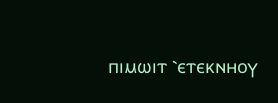ⲡⲓⲙⲱⲓⲧ ⳿ⲉⲧⲉⲕⲛⲏⲟⲩ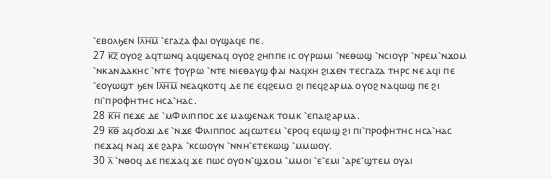⳿ⲉⲃⲟⲗϧⲉⲛ Ⲓⲗ̅ⲏ̅ⲙ̅ ⳿ⲉⲅⲁⲍⲁ ⲫⲁⲓ ⲟⲩϣⲁϥⲉ ⲡⲉ.
27 ⲕ̅ⲍ̅ ⲟⲩⲟϩ ⲁϥⲧⲱⲛϥ ⲁϥϣⲉⲛⲁϥ ⲟⲩⲟϩ ϩⲏⲡⲡⲉ ⲓⲥ ⲟⲩⲣⲱⲙⲓ ⳿ⲛⲉⲑⲱϣ ⳿ⲛⲥⲓⲟⲩⲣ ⳿ⲛⲣⲉⲙ⳿ⲛϫⲟⲙ ⳿ⲛⲕⲁⲛⲇⲁⲕⲏⲥ ⳿ⲛⲧⲉ ϯⲟⲩⲣⲱ ⳿ⲛⲧⲉ ⲛⲓⲉⲑⲁⲩϣ ⲫⲁⲓ ⲛⲁϥⲭⲏ ϩⲓϫⲉⲛ ⲧⲉⲥⲅⲁⲍⲁ ⲧⲏⲣⲥ ⲛⲉ ⲁϥⲓ ⲡⲉ ⳿ⲉⲟⲩⲱϣⲧ ϧⲉⲛ Ⲓⲗ̅ⲏ̅ⲙ̅ ⲛⲉⲁϥⲕⲟⲧϥ ⲇⲉ ⲡⲉ ⲉϥϩⲉⲙⲥⲓ ϩⲓ ⲡⲉϥϩⲁⲣⲙⲁ ⲟⲩⲟϩ ⲛⲁϥⲱϣ ⲡⲉ ϩⲓ ⲡⲓ⳿ⲡⲣⲟⲫⲏⲧⲏⲥ ⲏⲥⲁ⳿ⲏⲁⲥ.
28 ⲕ̅ⲏ̅ ⲡⲉϫⲉ ⲇⲉ ⳿ⲙⲪⲓⲗⲓⲡⲡⲟⲥ ϫⲉ ⲙⲁϣⲉⲛⲁⲕ ⲧⲟⲙⲕ ⳿ⲉⲡⲁⲓϩⲁⲣⲙⲁ.
29 ⲕ̅ⲑ̅ ⲁϥϭⲟϫⲓ ⲇⲉ ⳿ⲛϫⲉ Ⲫⲓⲗⲓⲡⲡⲟⲥ ⲁϥⲥⲱⲧⲉⲙ ⳿ⲉⲣⲟϥ ⲉϥⲱϣ ϩⲓ ⲡⲓ⳿ⲡⲣⲟⲫⲏⲧⲏⲥ ⲏⲥⲁ⳿ⲏⲁⲥ ⲡⲉϫⲁϥ ⲛⲁϥ ϫⲉ ϩⲁⲣⲁ ⳿ⲕⲥⲱⲟⲩⲛ ⳿ⲛⲛⲏ⳿ⲉⲧⲉⲕⲱϣ ⳿ⲙⲙⲱⲟⲩ.
30 ⲗ̅ ⳿ⲛⲑⲟϥ ⲇⲉ ⲡⲉϫⲁϥ ϫⲉ ⲡⲱⲥ ⲟⲩⲟⲛ⳿ϣϫⲟⲙ ⳿ⲙⲙⲟⲓ ⳿ⲉ⳿ⲉⲙⲓ ⳿ⲁⲣⲉ⳿ϣⲧⲉⲙ ⲟⲩⲁⲓ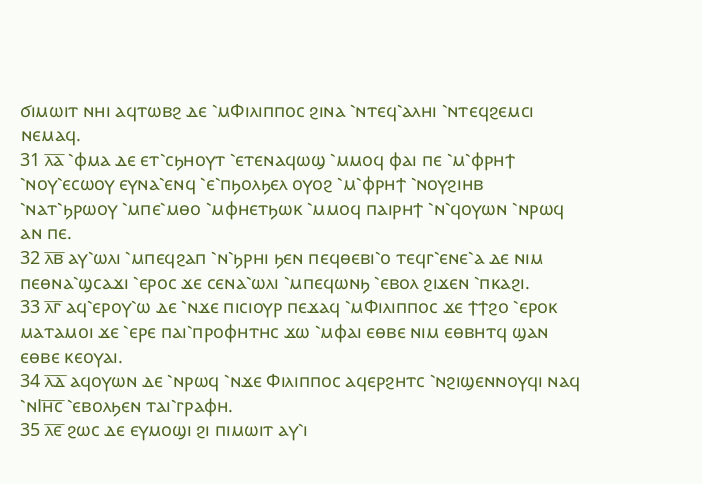ϭⲓⲙⲱⲓⲧ ⲛⲏⲓ ⲁϥⲧⲱⲃϩ ⲇⲉ ⳿ⲙⲪⲓⲗⲓⲡⲡⲟⲥ ϩⲓⲛⲁ ⳿ⲛⲧⲉϥ⳿ⲁⲗⲏⲓ ⳿ⲛⲧⲉϥϩⲉⲙⲥⲓ ⲛⲉⲙⲁϥ.
31 ⲗ̅ⲁ̅ ⳿ⲫⲙⲁ ⲇⲉ ⲉⲧ⳿ⲥϧⲏⲟⲩⲧ ⳿ⲉⲧⲉⲛⲁϥⲱϣ ⳿ⲙⲙⲟϥ ⲫⲁⲓ ⲡⲉ ⳿ⲙ⳿ⲫⲣⲏϯ ⳿ⲛⲟⲩ⳿ⲉⲥⲱⲟⲩ ⲉⲩⲛⲁ⳿ⲉⲛϥ ⳿ⲉ⳿ⲡϧⲟⲗϧⲉⲗ ⲟⲩⲟϩ ⳿ⲙ⳿ⲫⲣⲏϯ ⳿ⲛⲟⲩϩⲓⲏⲃ ⳿ⲛⲁⲧ⳿ϧⲣⲱⲟⲩ ⳿ⲙⲡⲉ⳿ⲙⲑⲟ ⳿ⲙⲫⲏⲉⲧϧⲱⲕ ⳿ⲙⲙⲟϥ ⲡⲁⲓⲣⲏϯ ⳿ⲛ⳿ϥⲟⲩⲱⲛ ⳿ⲛⲣⲱϥ ⲁⲛ ⲡⲉ.
32 ⲗ̅ⲃ̅ ⲁⲩ⳿ⲱⲗⲓ ⳿ⲙⲡⲉϥϩⲁⲡ ⳿ⲛ⳿ϧⲣⲏⲓ ϧⲉⲛ ⲡⲉϥⲑⲉⲃⲓ⳿ⲟ ⲧⲉϥⲅ⳿ⲉⲛⲉ⳿ⲁ ⲇⲉ ⲛⲓⲙ ⲡⲉⲑⲛⲁ⳿ϣⲥⲁϫⲓ ⳿ⲉⲣⲟⲥ ϫⲉ ⲥⲉⲛⲁ⳿ⲱⲗⲓ ⳿ⲙⲡⲉϥⲱⲛϧ ⳿ⲉⲃⲟⲗ ϩⲓϫⲉⲛ ⳿ⲡⲕⲁϩⲓ.
33 ⲗ̅ⲅ̅ ⲁϥ⳿ⲉⲣⲟⲩ⳿ⲱ ⲇⲉ ⳿ⲛϫⲉ ⲡⲓⲥⲓⲟⲩⲣ ⲡⲉϫⲁϥ ⳿ⲙⲪⲓⲗⲓⲡⲡⲟⲥ ϫⲉ ϯϯϩⲟ ⳿ⲉⲣⲟⲕ ⲙⲁⲧⲁⲙⲟⲓ ϫⲉ ⳿ⲉⲣⲉ ⲡⲁⲓ⳿ⲡⲣⲟⲫⲏⲧⲏⲥ ϫⲱ ⳿ⲙⲫⲁⲓ ⲉⲑⲃⲉ ⲛⲓⲙ ⲉⲑⲃⲏⲧϥ ϣⲁⲛ ⲉⲑⲃⲉ ⲕⲉⲟⲩⲁⲓ.
34 ⲗ̅ⲇ̅ ⲁϥⲟⲩⲱⲛ ⲇⲉ ⳿ⲛⲣⲱϥ ⳿ⲛϫⲉ Ⲫⲓⲗⲓⲡⲡⲟⲥ ⲁϥⲉⲣϩⲏⲧⲥ ⳿ⲛϩⲓϣⲉⲛⲛⲟⲩϥⲓ ⲛⲁϥ ⳿ⲛⲒⲏ̅ⲥ̅ ⳿ⲉⲃⲟⲗϧⲉⲛ ⲧⲁⲓ⳿ⲅⲣⲁⲫⲏ.
35 ⲗ̅ⲉ̅ ϩⲱⲥ ⲇⲉ ⲉⲩⲙⲟϣⲓ ϩⲓ ⲡⲓⲙⲱⲓⲧ ⲁⲩ⳿ⲓ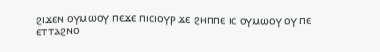ϩⲓϫⲉⲛ ⲟⲩⲙⲱⲟⲩ ⲡⲉϫⲉ ⲡⲓⲥⲓⲟⲩⲣ ϫⲉ ϩⲏⲡⲡⲉ ⲓⲥ ⲟⲩⲙⲱⲟⲩ ⲟⲩ ⲡⲉ ⲉⲧⲧⲁϩⲛⲟ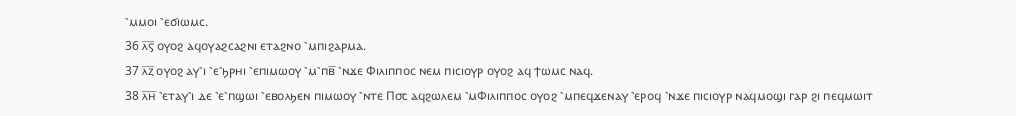⳿ⲙⲙⲟⲓ ⳿ⲉϭⲓⲱⲙⲥ.
36 ⲗ̅ⲋ̅ ⲟⲩⲟϩ ⲁϥⲟⲩⲁϩⲥⲁϩⲛⲓ ⲉⲧⲁϩⲛⲟ ⳿ⲙⲡⲓϩⲁⲣⲙⲁ.
37 ⲗ̅ⲍ̅ ⲟⲩⲟϩ ⲁⲩ⳿ⲓ ⳿ⲉ⳿ϧⲣⲏⲓ ⳿ⲉⲡⲓⲙⲱⲟⲩ ⳿ⲙ⳿ⲡⲃ̅ ⳿ⲛϫⲉ Ⲫⲓⲗⲓⲡⲡⲟⲥ ⲛⲉⲙ ⲡⲓⲥⲓⲟⲩⲣ ⲟⲩⲟϩ ⲁϥ ϯⲱⲙⲥ ⲛⲁϥ.
38 ⲗ̅ⲏ̅ ⳿ⲉⲧⲁⲩ⳿ⲓ ⲇⲉ ⳿ⲉ⳿ⲡϣⲱⲓ ⳿ⲉⲃⲟⲗϧⲉⲛ ⲡⲓⲙⲱⲟⲩ ⳿ⲛⲧⲉ Ⲡ⳪ ⲁϥϩⲱⲗⲉⲙ ⳿ⲙⲪⲓⲗⲓⲡⲡⲟⲥ ⲟⲩⲟϩ ⳿ⲙⲡⲉϥϫⲉⲛⲁⲩ ⳿ⲉⲣⲟϥ ⳿ⲛϫⲉ ⲡⲓⲥⲓⲟⲩⲣ ⲛⲁϥⲙⲟϣⲓ ⲅⲁⲣ ϩⲓ ⲡⲉϥⲙⲱⲓⲧ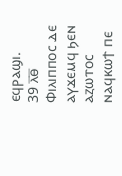ⲉϥⲣⲁϣⲓ.
39 ⲗ̅ⲑ̅ Ⲫⲓⲗⲓⲡⲡⲟⲥ ⲇⲉ ⲁⲩϫⲉⲙϥ ϧⲉⲛ ⲁⲍⲱⲧⲟⲥ ⲛⲁϥⲕⲱϯ ⲡⲉ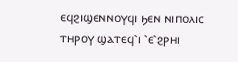ⲉϥϩⲓϣⲉⲛⲛⲟⲩϥⲓ ϧⲉⲛ ⲛⲓⲡⲟⲗⲓⲥ ⲧⲏⲣⲟⲩ ϣⲁⲧⲉϥ⳿ⲓ ⳿ⲉ⳿ϩⲣⲏⲓ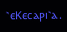⳿ⲉⲔⲉⲥⲁⲣⲓ⳿ⲁ.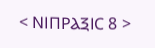< ⲚⲒⲠⲢⲀⲜⲒⲤ 8 >